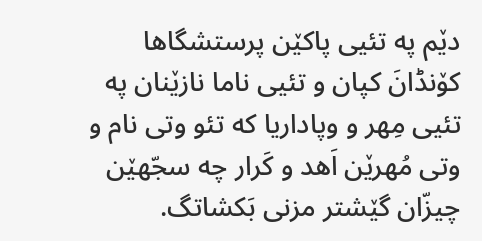دێم په تئیی پاکێن پرستشگاها کۆنڈانَ کپان و تئیی ناما نازێنان په تئیی مِهر و وپاداریا که تئو وتی نام و وتی مُهرێن اَهد و کَرار چه سجّهێن چیزّان گێشتر مزنی بَکشاتگ.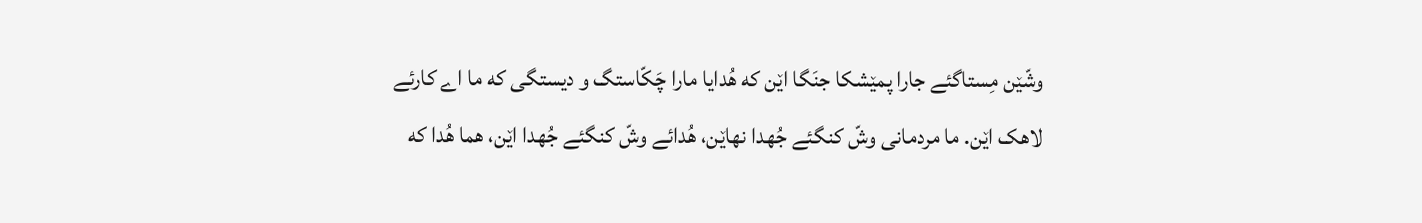وشّێن مِستاگئے جارا پمێشکا جنَگا اێن که هُدایا مارا چَکّاستگ و دیستگی که ما اے کارئے لاهک اێن. ما مردمانی وشّ کنگئے جُهدا نهاێن، هُدائے وشّ کنگئے جُهدا اێن، هما هُدا که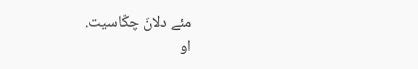مئے دلانَ چکّاسیت.
او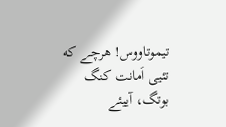تیموتاووس! هرچے که تئیی اَمانت کنگ بوتگ، آییئے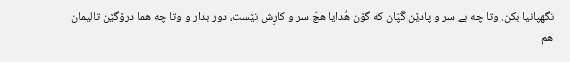نگهپانیا بکن. وتا چه بے سر و پادێن گَپّان که گۆن هُدایا هچّ سر و کارِش نێست، دور بدار و وتا چه هما درۆگێن تالیمان هم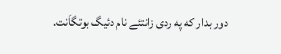دور بدار که په ردی زانتئے نام دئیگ بوتگاَنت.